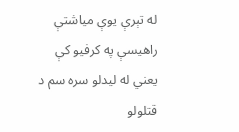له تېرې یوې میاشتې راهیسې په کرفیو کې یعني له لیدلو سره سم د قتلولو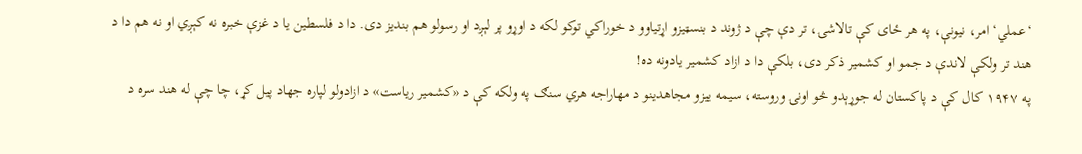‘عملي‘ امر، نیونې، په هر ځای کې تالاشۍ، تر دې چې د ژوند د بنسټیزو اړتیاوو د خوراکي توکو لکه د اوړو پر لېږد او رسولو هم بندیز دی. دا د فلسطین یا د غزې خبره نه کېږي او نه هم دا د هند تر ولکې لاندې د جمو او کشمیر ذکر دی، بلکې دا د ازاد کشمیر یادونه ده!
په ۱۹۴۷ کال کې د پاکستان له جوړېدو څو اونۍ وروسته، سیمه ییزو مجاهدینو د مهاراجه هري سنګ په ولکه کې د «کشمیر ریاست» د ازادولو لپاره جهاد پیل کړ، چا چې له هند سره د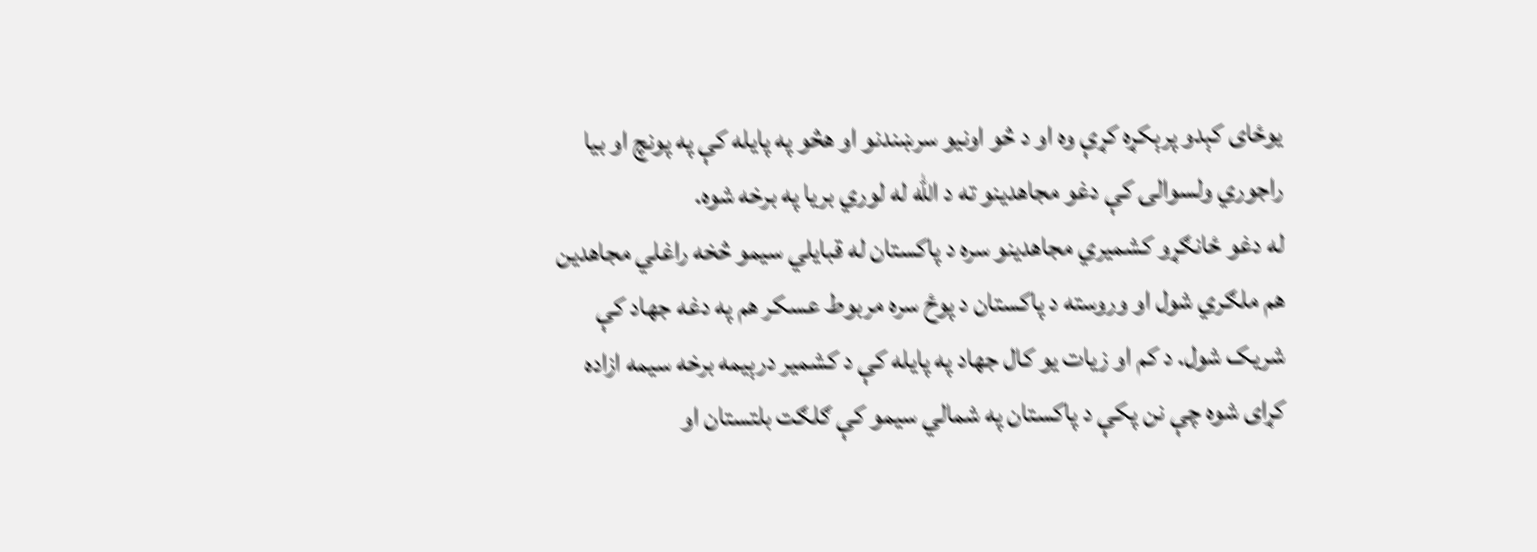یوځای کېدو پرېکړه کړې وه او د څو اونیو سرښندنو او هڅو په پایله کې په پونچ او بیا راجوري ولسوالۍ کې دغو مجاهدینو ته د الله له لوري بریا په برخه شوه.
له دغو ځانګړو کشميري مجاهدينو سره د پاکستان له قبايلي سيمو څخه راغلي مجاهدین هم ملګري شول او وروسته د پاکستان د پوځ سره مربوط عسكر هم په دغه جهاد کې شريک شول. د کم او زيات یو کال جهاد په پایله کې د کشمیر درېیمه برخه سيمه ازاده کړای شوه چې نن پکې د پاکستان په شمالي سيمو کې ګلګت بلتستان او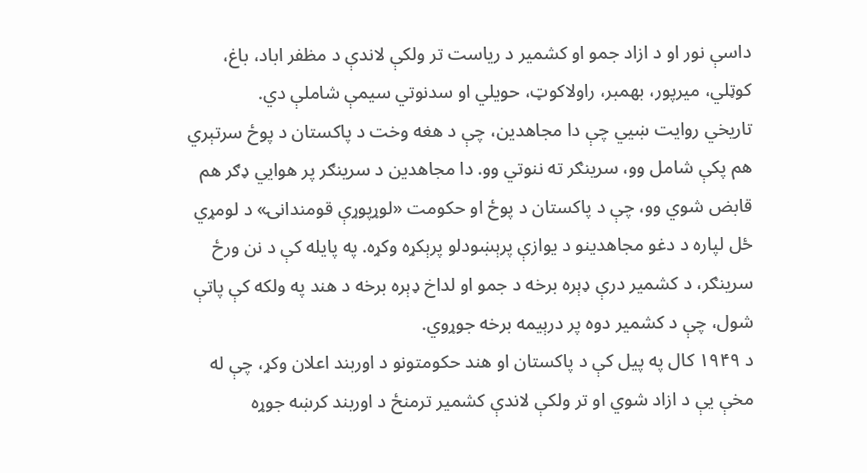داسې نور او د ازاد جمو او کشمیر د ریاست تر ولکې لاندې د مظفر اباد، باغ، کوټلي، ميرپور، بھمبر، راولاکوټ، حویلي او سدنوتي سيمې شاملې دي.
تاریخي روایت ښیي چې دا مجاهدین، چې د هغه وخت د پاکستان د پوځ سرتېري هم پکې شامل وو، سرینګر ته ننوتي وو. دا مجاهدین د سرینګر پر هوایي ډګر هم قابض شوي وو، چې د پاکستان د پوځ او حکومت «لوړپوړې قومندانۍ» د لومړي ځل لپاره د دغو مجاهدینو د یوازې پرېښودلو پرېکړه وکړه. په پایله کې د نن ورځ سرینګر، د کشمیر درې ډېره برخه د جمو او لداخ ډېره برخه د هند په ولکه کې پاتې شول، چې د کشمیر دوه پر درېیمه برخه جوړوي.
د ۱۹۴۹ کال په پیل کې د پاکستان او هند حکومتونو د اوربند اعلان وکړ، چې له مخې یې د ازاد شوي او تر ولکې لاندې کشمیر ترمنځ د اوربند کرښه جوړه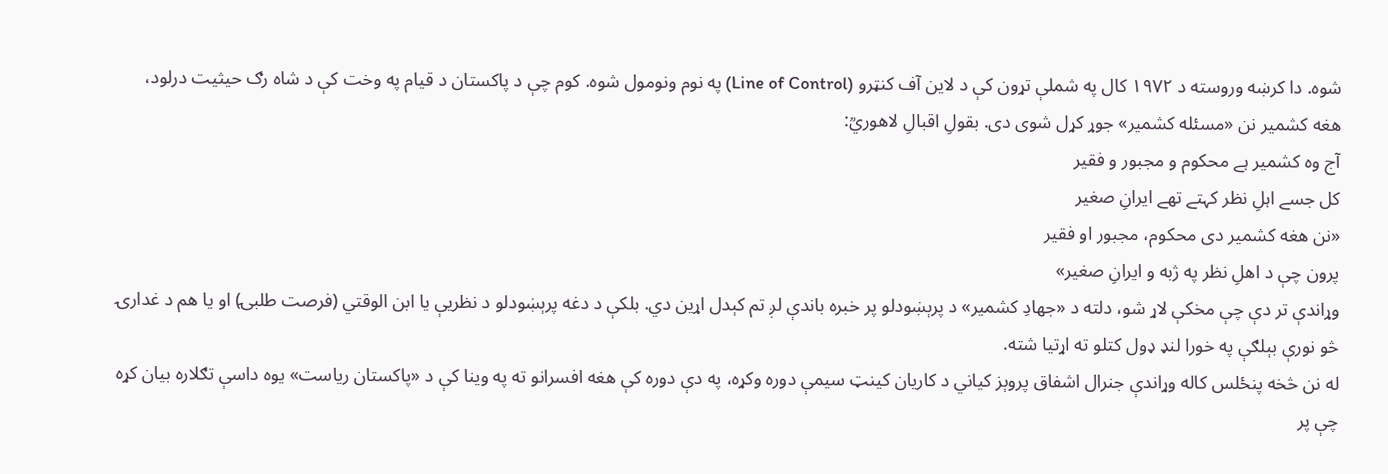شوه. دا کرښه وروسته د ۱۹۷۲ کال په شملې تړون کې د لاین آف کنټرو (Line of Control) په نوم ونومول شوه. کوم چې د پاکستان د قیام په وخت کې د شاه رګ حیثیت درلود، هغه کشمیر نن «مسئله کشمیر» جوړ کړل شوی دی. بقولِ اقبالِ لاهوريؒ:
آج وہ کشمیر ہے محکوم و مجبور و فقیر
کل جسے اہلِ نظر کہتے تھے ایرانِ صغیر
«نن هغه کشمیر دی محکوم، مجبور او فقیر
پرون چې د اهلِ نظر په ژبه و ایرانِ صغیر»
وړاندې تر دې چې مخکې لاړ شو، دلته د «جهادِ کشمیر» د پرېښودلو پر خبره باندې لږ تم کېدل اړین دي. بلکې د دغه پرېښودلو د نظریې یا ابن الوقتي (فرصت طلبۍ) او یا هم د غدارۍ څو نورې بېلګې په خورا لنډ ډول کتلو ته اړتیا شته.
له نن څخه پنځلس کاله وړاندې جنرال اشفاق پروېز کیاني د کاریان کینټ سیمې دوره وکړه، په دې دوره کې هغه افسرانو ته په وینا کې د «پاکستان ریاست» یوه داسې تګلاره بیان کړه چې پر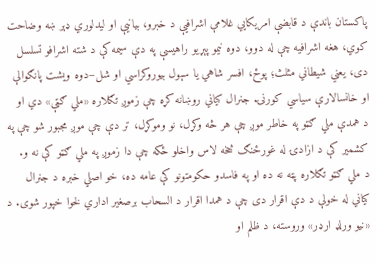پاکستان باندې د قابضې امریکایي غلامې اشرافیې د خبرو، بیانیې او لیدلوري ډېر ښه وضاحت کوي، هغه اشرافیه چې له دوو، دوه نیمو پېړیو راهیسې په دې سیمه کې د شته اشرافو تسلسل دی، یعني شیطاني مثلث؛ پوځ، افسر شاهي یا سېول بیوروکراسي او شل–دوه ویشت پانګوالې او خانسالارې سیاسي کورنۍ. جنرال کیاني روښانه کړه چې زموږ تګلاره «ملي ګټې» دي او د همدې ملي ګټو په خاطر موږ چې هر څه وکړل، نو وموکړل، تر دې چې موږ مجبور شو چې په کشمیر کې د ازادۍ له غورځنګ څخه لاس واخلو ځکه چې دا زموږ په ملي ګټو کې نه و.
د ملي ګټو تګلاره پټه نه ده او په فاسدو حکومتونو کې عامه ده، خو اصلي خبره د جنرال کیاني له خولې د دې اقرار دی چې د همدا اقرار د السحاب برصغیر اداري لخوا خپور شوی. د «نیو ورلډ ارډر» وروسته، د ظلم او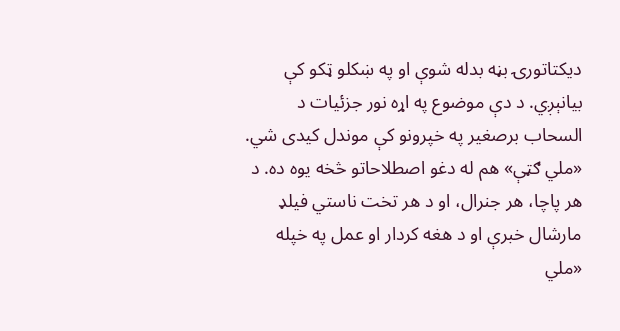دیکتاتورۍ بڼه بدله شوې او په ښکلو ټکو کې بیانېږي. د دې موضوع په اړه نور جزئیات د السحاب برصغیر په خپرونو کې موندل کیدی شي.
«ملي ګټې» هم له دغو اصطلاحاتو څخه یوه ده. د هر پاچا، هر جنرال، او د هر تخت ناستي فیلډ مارشال خبرې او د هغه کردار او عمل په خپله «ملي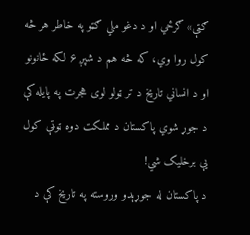ګټې» ګرځي او د دغو ملي ګټو په خاطر هر څه کول روا وي، که څه هم د شپږ ۶ لکه ځانونو او د انساني تاریخ د تر ټولو لوی هجرت په پایله کې د جوړ شوي پاکستان د مملکت دوه ټوټې کول یې برخلیک شي!
د پاکستان له جوړېدو وروسته په تاریخ کې د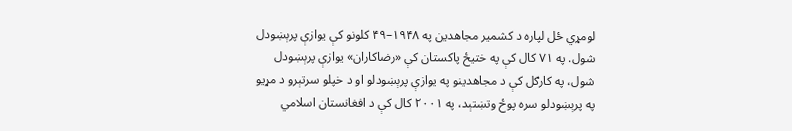لومړي ځل لپاره د کشمیر مجاهدین په ۱۹۴۸–۴۹ کلونو کې یوازې پرېښودل شول. په ۷۱ کال کې په ختیځ پاکستان کې «رضاکاران» یوازې پرېښودل شول، په کارګل کې د مجاهدینو په یوازې پرېښودلو او د خپلو سرتېرو د مړیو په پرېښودلو سره پوځ وتښتېد، په ۲۰۰۱ کال کې د افغانستان اسلامي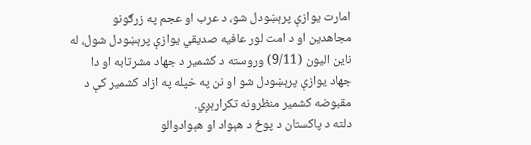امارت یوازې پرېښودل شو، د عرب او عجم په زرګونو مجاهدین او د امت لور عافیه صدیقي یوازې پرېښودل شول، له ناین الیون (9/11) وروسته د کشمیر د جهاد مشرتابه او دا جهاد یوازې پرېښودل شو او نن په خپله په ازاد کشمیر کې د مقبوضه کشمیر منظرونه تکرارېږي.
دلته د پاکستان د پوځ د هېواد او هېوادوالو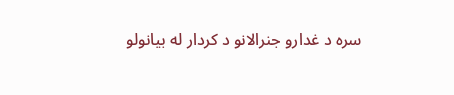سره د غدارو جنرالانو د کردار له بیانولو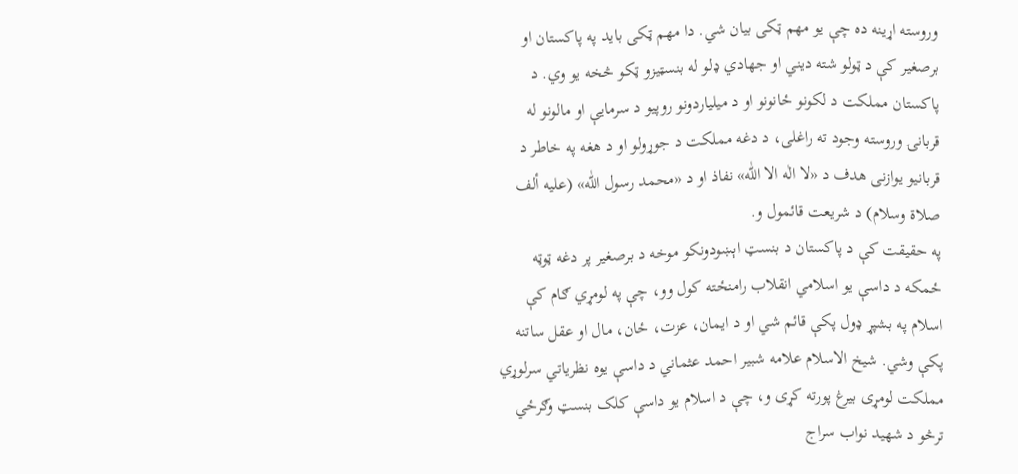وروسته اړینه ده چې یو مهم ټکی بیان شي. دا مهم ټکی باید په پاکستان او برصغیر کې د ټولو شته دیني او جهادي ډلو له بنسټیزو ټکو څخه یو وي. د پاکستان مملکت د لکونو ځانونو او د میلیاردونو روپیو د سرمایې او مالونو له قربانۍ وروسته وجود ته راغلی، د دغه مملکت د جوړولو او د هغه په خاطر د قربانیو یوازنی هدف د «لا الٰه الا اللّٰه» نفاذ او د «محمد رسول اللّٰه» (علیه ألف صلاۃ وسلام) د شریعت قائمول و.
په حقیقت کې د پاکستان د بنسټ اېښودونکو موخه د برصغیر پر دغه ټوټه ځمکه د داسې یو اسلامي انقلاب رامنځته کول وو، چې په لومړي ګام کې اسلام په بشپړ ډول پکې قائم شي او د ایمان، عزت، ځان، مال او عقل ساتنه پکې وشي. شیخ الاسلام علامه شبیر احمد عثماني د داسې یوه نظریاتي سرلوړي مملکت لومړی بیرغ پورته کړی و، چې د اسلام یو داسې کلک بنسټ وګرځي ترڅو د شهید نواب سراج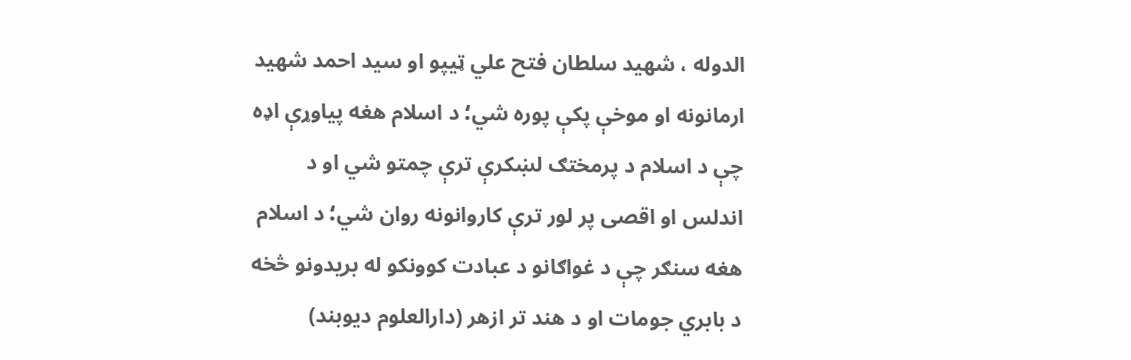الدوله ، شهید سلطان فتح علي ټیپو او سید احمد شهید ارمانونه او موخې پکې پوره شي؛ د اسلام هغه پیاوړې اډه چې د اسلام د پرمختګ لښکرې ترې چمتو شي او د اندلس او اقصی پر لور ترې کاروانونه روان شي؛ د اسلام هغه سنګر چې د غواګانو د عبادت کوونکو له بریدونو څخه د بابري جومات او د هند تر ازهر (دارالعلوم دیوبند)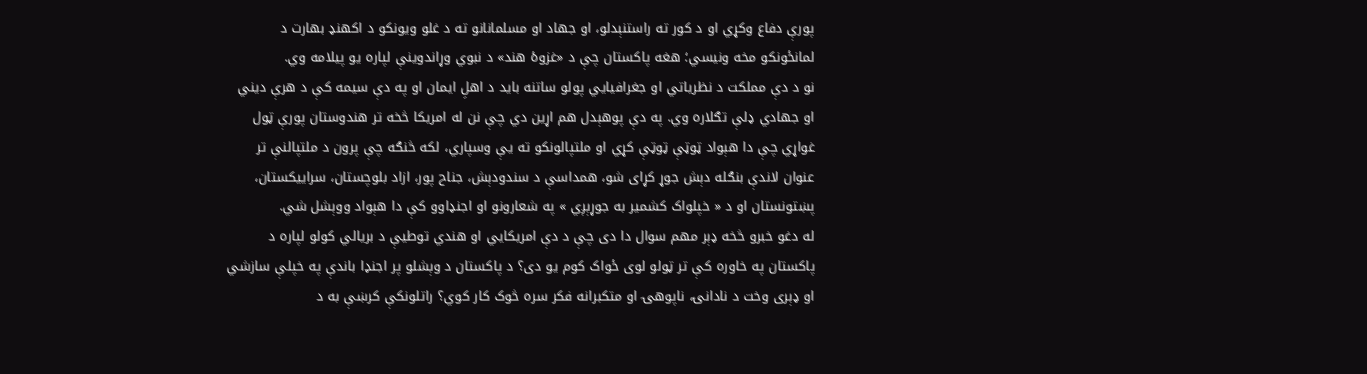پورې دفاع وکړي او د کور ته راستنېدلو، او جهاد او مسلمانانو ته د غلو ویونکو د اکھنډ بهارت د لمانځونکو مخه ونیسي؛ هغه پاکستان چې د «غزوهٔ هند» د نبوي وړاندوینې لپاره یو پیلامه وي.
نو د دې مملکت د نظریاتي او جغرافیایي پولو ساتنه باید د اهلِ ایمان او په دې سیمه کې د هرې دیني او جهادي ډلې تګلاره وي. په دې پوهېدل هم اړین دي چې نن له امریکا څخه تر هندوستان پورې ټول غواړي چې دا هېواد ټوټې ټوټې کړي او ملتپالونکو ته یې وسپاري، لکه څنګه چې پرون د ملتپالنې تر عنوان لاندې بنګله دېش جوړ کړای شو، همداسې د سندودېش، جناح پور، ازاد بلوچستان، سراییکستان، پښتونستان او د « خپلواک کشمیر به جوړېږي » په شعارونو او اجنډاوو کې دا هېواد ووېشل شي.
له دغو خبرو څخه ډېر مهم سوال دا دی چې د دې امریکايي او هندي توطیې د بریالي کولو لپاره د پاکستان په خاوره کې تر ټولو لوی ځواک کوم یو دی؟ د پاکستان د وېشلو پر اجنډا باندې په خپلې سازشي او ډېری وخت د نادانۍ، ناپوهۍ او متکبرانه فکر سره څوک کار کوي؟ راتلونکې کرښې به د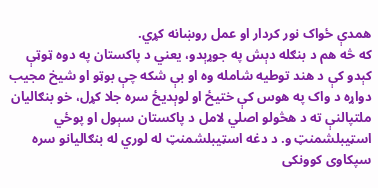همدې ځواک نور کردار او عمل روښانه کړي.
که څه هم د بنګله دېش په جوړېدو، یعني د پاکستان په دوه ټوټې کېدو کې د هند توطیه شامله وه او بې شکه چې بوټو او شیخ مجیب دواړه د واک په هوس کې ختیځ او لوېدیځ سره جلا کړل، خو بنګالیان ملتپالنې ته د هڅولو اصلي لامل د پاکستان سېول او پوځي اسټیبلشمنټ و. د دغه اسټیبلشمنټ له لوري له بنګالیانو سره سپکاوی کوونکی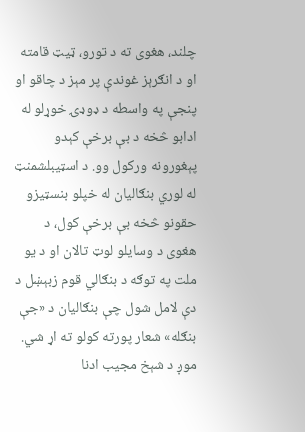چلند، هغوی ته د تورو، ټیټ قامته او د انګرېز غوندې پر مېز د چاقو او پنجې په واسطه د ډوډۍ خوړلو له ادابو څخه د بې برخې کېدو پېغورونه ورکول وو. د اسټیبلشمنټ له لوري بنګالیان له خپلو بنسټیزو حقونو څخه بې برخې کول، د هغوی د وسایلو لوټ تالان او د یو ملت په توګه د بنګالي قوم زبېښل د دې لامل شول چې بنګالیان د «جې بنګله» شعار پورته کولو ته اړ شي.
موږ د شېخ مجیب ادنا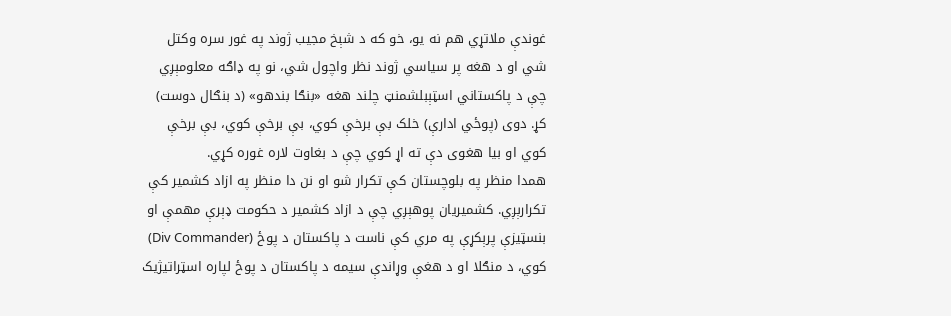غوندې ملاتړي هم نه یو، خو که د شېخ مجیب ژوند په غور سره وکتل شي او د هغه پر سیاسي ژوند نظر واچول شي، نو په ډاګه معلومېږي چې د پاکستاني اسټېبلشمنټ چلند هغه «بنګا بندھو» (د بنګال دوست) کړ. دوی (پوځي ادارې) خلک بې برخې کوي، بې برخې کوي، بې برخې کوي او بیا هغوی دې ته اړ کوي چې د بغاوت لاره غوره کړي.
همدا منظر په بلوچستان کې تکرار شو او نن دا منظر په ازاد کشمیر کې تکرارېږي. کشمیریان پوهېږي چې د ازاد کشمیر د حکومت ډېرې مهمې او بنسټیزې پرېکړې په مري کې ناست د پاکستان د پوځ (Div Commander) کوي، د منګلا او د هغې وړاندې سیمه د پاکستان د پوځ لپاره اسټراتیژیک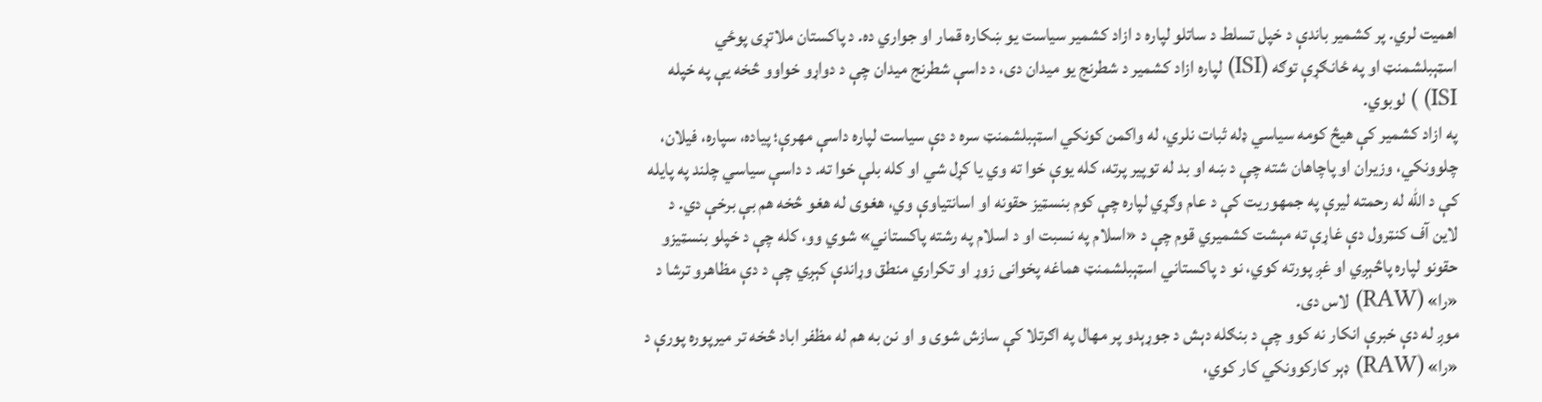اهمیت لري. پر کشمیر باندې د خپل تسلط د ساتلو لپاره د ازاد کشمیر سیاست یو ښکاره قمار او جواري ده. د پاکستان ملاتړی پوځي اسټېبلشمنټ او په ځانګړې توګه (ISI) لپاره ازاد کشمیر د شطرنج یو میدان دی، د داسې شطرنج میدان چې د دواړو خواوو څخه یې په خپله ISI) ) لوبوي.
په ازاد کشمیر کې هیڅ کومه سیاسي ډله ثبات نلري، له واکمن کونکي اسټېبلشمنټ سره د دې سیاست لپاره داسې مهرې؛ پیاده، سپاره، فیلان، چلوونکي، وزیران او پاچاهان شته چې د ښه او بد له توپیر پرته، کله یوې خوا ته وي یا کړل شي او کله بلې خوا ته. د داسې سیاسي چلند په پایله کې د الله له رحمته لیرې په جمهوریت کې د عام وګړي لپاره چې کوم بنسټیز حقونه او اسانتیاوې وي، هغوی له هغو څخه هم بې برخې دي. د لاین آف کنټرول دې غاړې ته مېشت کشميري قوم چې د «اسلام په نسبت او د اسلام په رشته پاکستاني» شوي وو، کله چې د خپلو بنسټیزو حقونو لپاره پاڅېږي او غږ پورته کوي، نو د پاکستاني اسټېبلشمنټ هماغه پخوانی زوړ او تکراري منطق وړاندې کېږي چې د دې مظاهرو ترشا د «را» (RAW) لاس دی.
موږ له دې خبرې انکار نه کوو چې د بنګله دېش د جوړېدو پر مهال په اګرتلا کې سازش شوی و او نن به هم له مظفر اباد څخه تر میرپوره پورې د «را» (RAW) ډېر کارکوونکي کار کوي،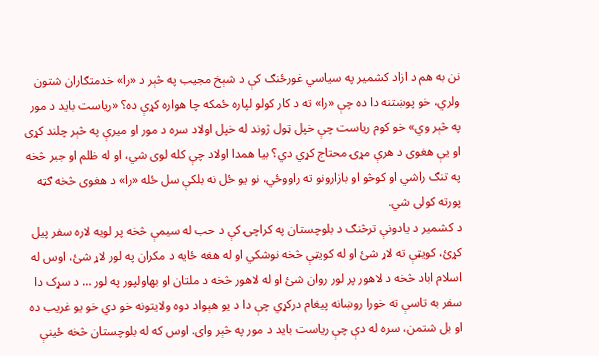نن به هم د ازاد کشمیر په سیاسي غورځنګ کې د شېخ مجیب په څېر د «را» خدمتګاران شتون ولري، خو پوښتنه دا ده چې «را» ته د کار کولو لپاره ځمکه چا هواره کړې ده؟ «ریاست باید د مور په څېر وي» خو کوم ریاست چې خپل ټول ژوند له خپل اولاد سره د مور او میرې په څېر چلند کړی او یې هغوی د هرې مړۍ محتاج کړي دي؟ بیا همدا اولاد چې کله لوی شي، او له ظلم او جبر څخه په تنګ راشي او کوڅو او بازارونو ته راووځي، نو یو ځل نه بلکې سل ځله «را» د هغوی څخه ګټه پورته کولی شي.
د کشمیر د یادونې ترڅنګ د بلوچستان په کراچۍ کې د حب له سیمې څخه پر لویه لاره سفر پیل کړئ، کویټې ته لاړ شئ او له کویټې څخه نوشکي او له هغه ځایه د مکران په لور لاړ شئ، اوس له اسلام اباد څخه د لاهور پر لور روان شئ او له لاهور څخه د ملتان او بهاولپور په لور … د سړک دا سفر به تاسې ته خورا روښانه پیغام درکړي چې دا د یو هېواد دوه ولایتونه خو دي خو یو غریب ده او بل شتمن، سره له دې چې ریاست باید د مور په څېر وای. اوس که له بلوچستان څخه ځینې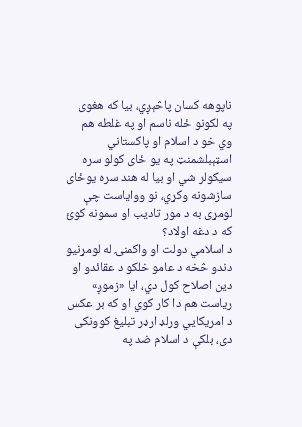ناپوهه کسان پاڅېږي، بیا که هغوی په لکونو ځله ناسم او په غلطه هم وي خو د اسلام او پاکستاني اسټېبلشمنټ په یو ځای کولو سره سیکولر شي او بیا له هند سره یوځای سازشونه وکړي، نو ووایاست چې لومړی به د مور تادیب او سمونه کوئ که د دغه اولاد؟
د اسلامي دولت او واکمنۍ له لومړنیو دندو څخه د عامو خلکو د عقائدو او دین اصلاح کول دي، ایا «زموږ» ریاست هم دا کار کوي او که بر عکس د امریکایي ورلډ ارډر تبلیغ کوونکی دی، بلکې د اسلام ضد په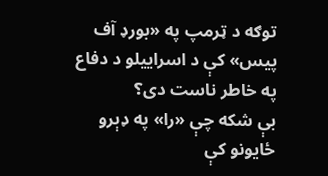توګه د ټرمپ په «بورډ آف پیس» کې د اسراییلو د دفاع په خاطر ناست دی؟
بې شکه چې «را» په ډېرو ځایونو کې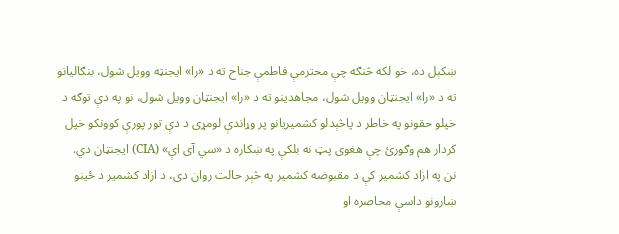ښکېل ده، خو لکه څنګه چې محترمې فاطمې جناح ته د «را» ایجنټه وویل شول، بنګالیانو ته د «را» ایجنټان وویل شول، مجاهدینو ته د «را» ایجنټان وویل شول، نو په دې توګه د خپلو حقونو په خاطر د پاڅېدلو کشمیريانو پر وړاندې لومړی د دې تور پورې کوونکو خپل کردار هم وګورئ چې هغوی پټ نه بلکې په ښکاره د «سي آی اې» (CIA) ایجنټان دي.
نن په ازاد کشمیر کې د مقبوضه کشمیر په څېر حالت روان دی، د ازاد کشمیر د ځینو ښارونو داسې محاصره او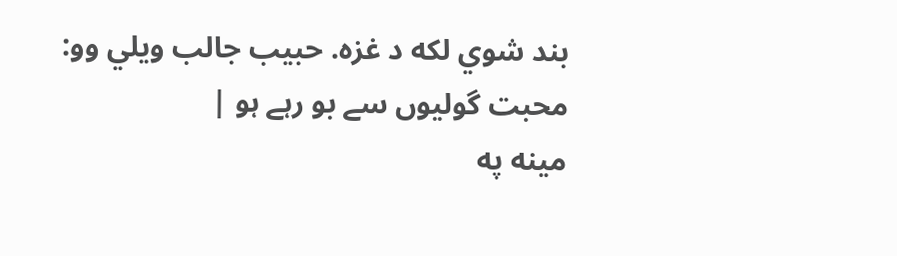بند شوي لکه د غزه. حبیب جالب ویلي وو:
محبت گولیوں سے بو رہے ہو |
مینه په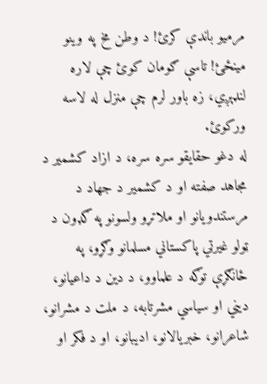مرمیو باندې کرئ! د وطن مخ په وینو مینځئ! تاسې ګومان کوئ چې لاره لنډېږي، زه باور لرم چې منزل له لاسه ورکوئ.
له دغو حقایقو سره سره، د ازاد کشمیر د مجاهد صفته او د کشمیر د جهاد د مرستندویانو او ملاتړو ولسونو په ګډون د ټولو غیرتي پاکستاني مسلمانو وګړو، په ځانګړې توګه د علماوو، د دین د داعیانو، دیني او سیاسي مشرتابه، د ملت د مشرانو، شاعرانو، خبریالانو، ادیبانو، او د فکر او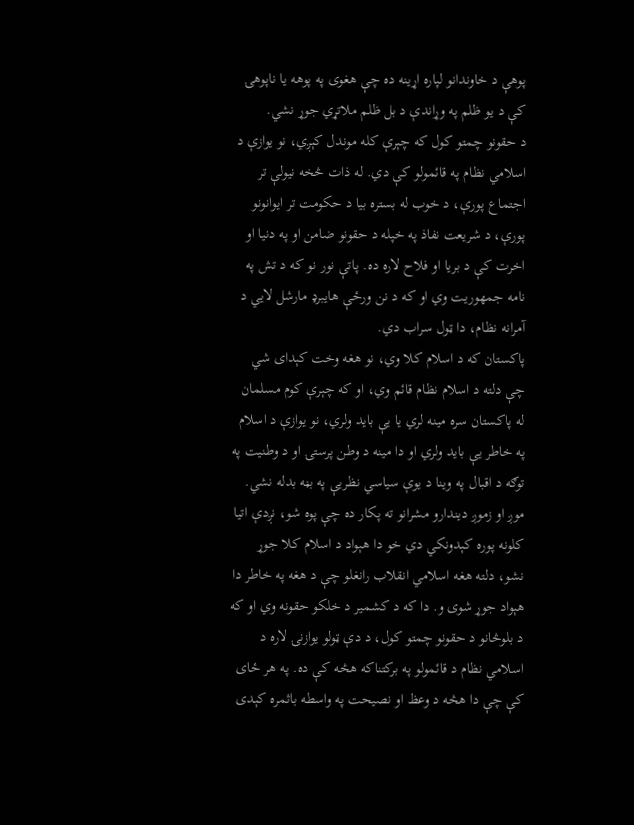پوهې د خاوندانو لپاره اړینه ده چې هغوی په پوهه یا ناپوهۍ کې د یو ظلم په وړاندې د بل ظلم ملاتړي جوړ نشي.
د حقونو چمتو کول که چېرې کله موندل کېږي، نو یوازې د اسلامي نظام په قائمولو کې دي. له ذات څخه نیولې تر اجتماع پورې، د خوب له بستره بیا د حکومت تر ایوانونو پورې، د شریعت نفاذ په خپله د حقونو ضامن او په دنیا او اخرت کې د بریا او فلاح لاره ده. پاتې نور نو که د تش په نامه جمهوریت وي او که د نن ورځې هایبرډ مارشل لایي د آمرانه نظام، دا ټول سراب دي.
پاکستان که د اسلام کلا وي، نو هغه وخت کېدای شي چې دلته د اسلام نظام قائم وي، او که چېرې کوم مسلمان له پاکستان سره مینه لري یا یې باید ولري، نو یوازې د اسلام په خاطر یې باید ولري او دا مینه د وطن پرستۍ او د وطنیت په توګه د اقبال په وینا د یوې سیاسي نظریې په بڼه بدله نشي. موږ او زموږ دیندارو مشرانو ته پکار ده چې پوه شو، نږدې اتیا کلونه پوره کېدونکي دي خو دا هېواد د اسلام کلا جوړ نشو، دلته هغه اسلامي انقلاب رانغلو چې د هغه په خاطر دا هېواد جوړ شوی و. دا که د کشمیر د خلکو حقونه وي او که د بلوڅانو د حقونو چمتو کول، د دې ټولو یوازنۍ لاره د اسلامي نظام د قائمولو په برکتناکه هڅه کې ده. په هر ځای کې چې دا هڅه د وعظ او نصیحت په واسطه باثمره کېدی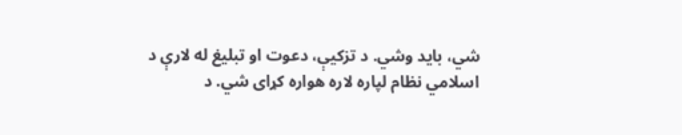شي، باید وشي. د تزکیې، دعوت او تبلیغ له لارې د اسلامي نظام لپاره لاره هواره کړای شي. د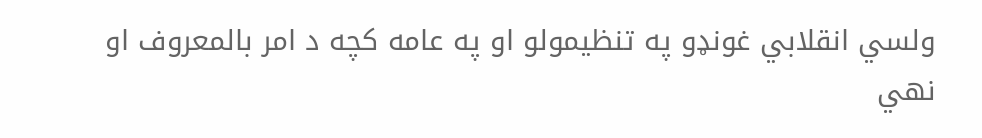ولسي انقلابي غونډو په تنظیمولو او په عامه کچه د امر بالمعروف او نهي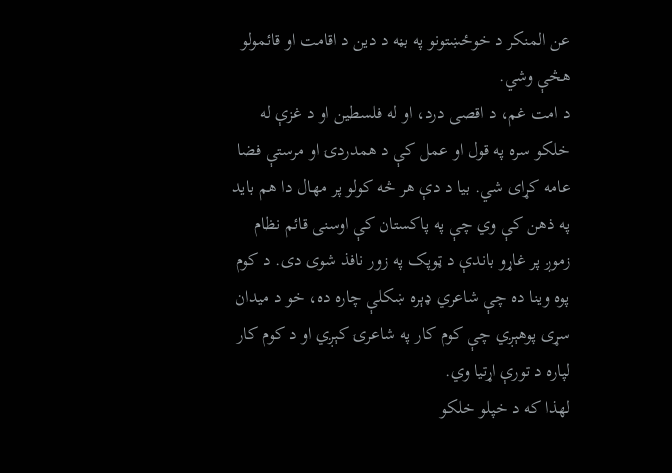عن المنکر د خوځښتونو په بڼه د دین د اقامت او قائمولو هڅې وشي.
د امت غم، د اقصی درد، او له فلسطین او د غزې له خلکو سره په قول او عمل کې د همدردۍ او مرستې فضا عامه کړای شي. بیا د دې هر څه کولو پر مهال دا هم باید په ذهن کې وي چې په پاکستان کې اوسنی قائم نظام زموږ پر غاړو باندې د ټوپک په زور نافذ شوی دی. د کوم پوه وینا ده چې شاعري ډېره ښکلې چاره ده، خو د میدان سړی پوهېږي چې کوم کار په شاعرۍ کېږي او د کوم کار لپاره د تورې اړتیا وي.
لهذا که د خپلو خلکو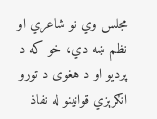مجلس وي نو شاعري او نظم ښه دي، خو که د پردیو او د هغوی د تورو انګرېزي قوانینو له نفاذ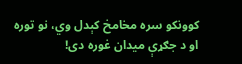کوونکو سره مخامخ کېدل وي، نو توره او د جګړې میدان غوره دی!